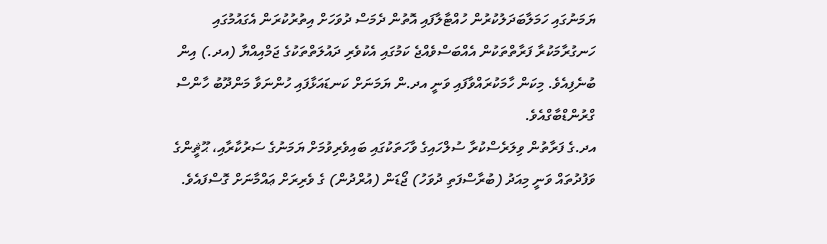ޔަމަނުގައި ހަމަލާބަދަލުކުރުން ހުއްޓާލާފައި އޮތުން ދެމަސް ދުވަހަށް އިތުރުކުރަން އެގައުމުގައި ހަނގުރާމަކުރާ ފަރާތްތަކުން އެއްބަސްވެއްޖެ ކަމުގައި އެކުވެރި ދައުލަތްތަކުގެ ޖަމްއިއްޔާ (އދ.) އިން ބުނެފިއެވެ. މިކަން ހާމަކުރައްވާފައި ވަނީ އދ.ން ޔަމަނަށް ކަނޑައަޅާފައި ހުންނަވާ މަންދޫބު ހާންސް ގްރުންޑްބާގްއެވެ.
އދ.ގެ ފަރާތުން ވިލަރެސްކުރާ ސުލްހައިގެ ވާހަތަކުގައި ބައިވެރިވުމަށް ޔަމަނުގެ ސަރުކާރާއި، ޙޫޘީންގެ ވަފުދުތައް ވަނީ މިއަދު (ބުރާސްފަތި ދުވަހު) ޖޯޑަން (އުރްދުން) ގެ ވެރިރަށް ޢައްމާނަށް ގޮސްފައެވެ.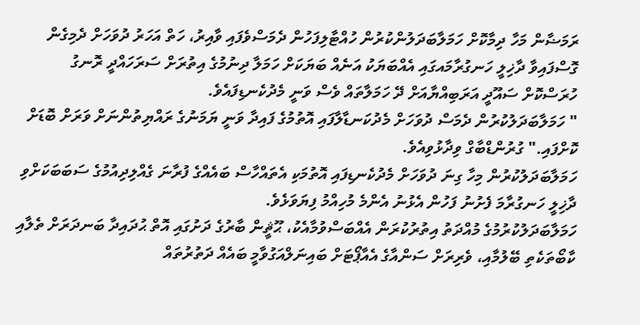ރަމަޟާން މަހާ ދިމާކޮށް ހަމަލާބަދަލުންކުރުން ހުއްޓާލިފަހުން ދެމަސްވެފައި ވާއިރު، ހަތް އަހަރު ދުވަހަށް ދެމިގެން ގޮސްފައިވާ ދާޚިލީ ހަނގުރާމައގައި އެއްބަޔަކު އަނެއް ބަޔަކަށް ހަމަލާ ދިނުމުގެ އިތުރަށް ސަރަހައްދީ ރޮނގު ހުރަސްކޮށް ސައޫދީ އަރަބިއްޔާއަށް ދޭ ހަމަލާތައް ވެސް ވަނީ މެދުކެނޑިފައެވެ.
" ހަމަލާބަދަލުކުރުން ދެމަސް ދުވަހަށް މެދުކަނޑާލާފައި އޮތުމުގެ ފައިދާ ވަނީ ޔަމަނުގެ ރައްޔިތުންނަށް ވަރަށް ބޮޑަށް ކޮށްފައި." ގުރުންޑްބާގް ވިދާޅުވިއެވެ.
ހަމަލާބަދަލުކުރުން މިހާ ގިނަ ދުވަހަށް މެދުކެނޑިފައި އޮތުމަކި އެތައްހާސް ބައެއްގެ ފުރާނަ ގެއްލިދިއުމުގެ ސަބަބަކަށްވި ދާޚިލީ ހަނގުރާމަ ފެށުނު ފަހުން އެޅުނު އެންމެ މުހިއްމު ފިޔަވަޅެވެ.
ހަމަލާބަދަލުކުރުމުގެ މުއްދަތު އިތުރުކުރަން އެއްބަސްވުމާއެކު، ޙޫޘީން ބާރުގެ ދަށުގައި އޮތް ޙުދައިދާ ބަނދަރަށް ތެލާއި ކާބޯތަކެތި ބޭލުމާއި، ވެރިރަށް ސަންއާގެ އެއާޕޯޓަށް ބައިނަލްއަގުވާމީ ބައެއް ދަތުރުތައް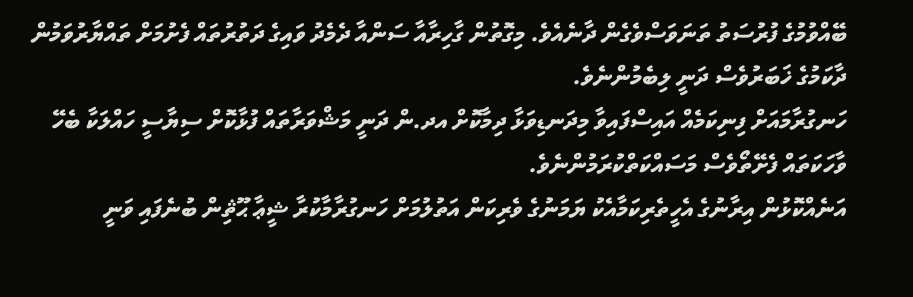ބޭއްވުމުގެ ފުރުސަތު ތަނަވަސްވެގެން ދާނެއެވެ. މިގޮތުން ގާހިރާއާ ސަންއާ ދެމެދު ވައިގެ ދަތުރުތައް ފެށުމަށް ތައްޔާރުވަމުން ދާކަމުގެ ޚަބަރުވެސް ދަނީ ލިބެމުންނެވެ.
ހަނގުރާމައަށް ފިނިކަމެއް އައިސްފައިވާ މިދަނޑިވަޅާ ދިމާކޮށް އދ.ން ދަނީ މަޝްވަރާތައް ފުޅާކޮށް ސިޔާސީ ހައްލަކާ ބެހޭ ވާހަކަތައް ފެށޭތޯވެސް މަސައްކަތްކުރަމުންނެވެ.
އަނެއްކޮޅުން އިރާނުގެ އެހީތެރިކަމާއެކު ޔަމަނުގެ ވެރިކަން އަތުލުމަށް ހަނގުރާމާކުރާ ޝީޢާ ޙޫޘިން ބުނެފައި ވަނީ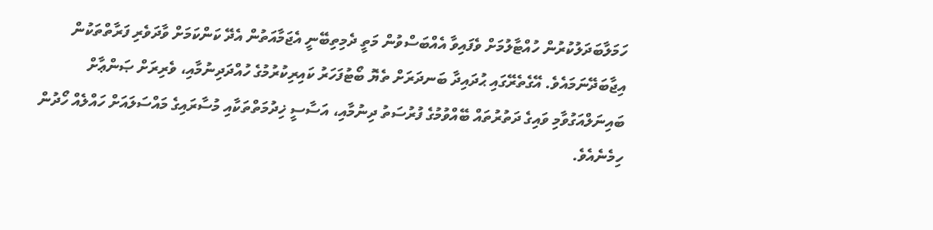ހަމަލާބަދަލުކުރުން ހުއްޓާލުމަށް ވެފައިވާ އެއްބަސްވުން މަތީ ދެމިތިބޭނީ އެޖަމާއަތުން އެދޭ ކަންކަމަށް ވާދަވެރި ފަރާތްތަކުން އިޖާބަދޭނަމައެވެ. އޭގެތެރޭގައި ޙުދައިދާ ބަނދަރަށް ތެޔޮ ބޯޓުފަހަރު ކައިރިކުރުމުގެ ހުއްދަދިނުމާއި، ވެރިރަށް ޞަންޢާށް ބައިނަލްއަގުވާމި ވައިގެ ދަތުރުތައް ބޭއްވުމުގެ ފުރުސަތު ދިނުމާއި، އަސާސީ ޚިދުމަތްތަކާއި މުސާރައިގެ މައްސަލައަށް ހައްލެއް ހޯދުން ހިމެނެއެވެ.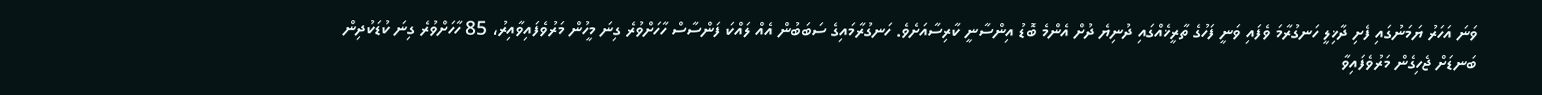ވަނަ އަހަރު ޔަމަނުގައި ފެށި ދާޚިލީ ހަނގުރާމަ ވެފައި ވަނީ ފަހުގެ ތާރީޚެއްގައި ދުނިޔެ ދުށް އެންމެ ބޮޑު އިންސާނީ ކާރިސާއަށެވެ. ހަނގުރާމައިގެ ސަބަބުން އެއް ލައްކަ ފަންސާސް ހާހަށްވުރެ ގިނަ މީހުން މަރުވެފައިވާއިރު، 85 ހާހަށްވުރެ ގިނަ ކުޑަކުދިން ބަނޑަށް ޖެހިގެން މަރުވެފައިވާ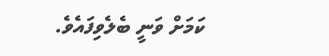ކަމަށް ވަނީ ބެލެވިފައެވެ.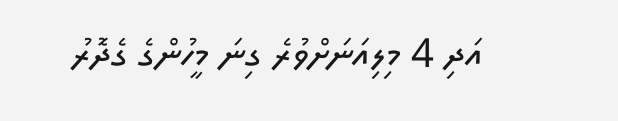އަދި 4 މިލިއަނަށްވުރެ ގިނަ މީހުންގެ ގެދޮރު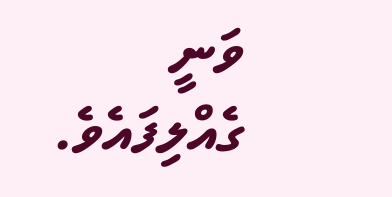ވަނީ ގެއްލިފައެވެ.